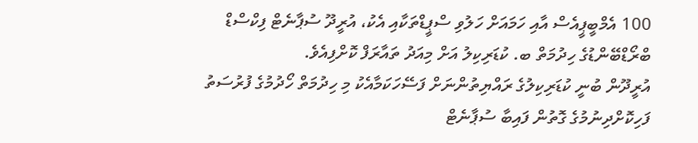100 އެމްބީޕީއެސް އާއި ހަމައަށް ހަލުވި ސްޕީޑްތަކާއި އެކު، އުރީދޫ ސުޕާނެޓް ފިކްސްޑް ބްރޯޑްބޭންޑުގެ ހިދުމަތް ބ. ކުޑަރިކިލު އަށް މިއަދު ތައާރަފް ކޮށްފިއެވެ.
އުރީދޫން ބުނީ ކުޑަރިކިލުގެ ރައްޔިތުންނަށް ފަސޭހަކަމާއެކު މި ހިދުމަތް ހޯދުމުގެ ފުރުސަތު ފަހިކޮށްދިނުމުގެ ގޮތުން ފައިބާ ސުޕާނެޓް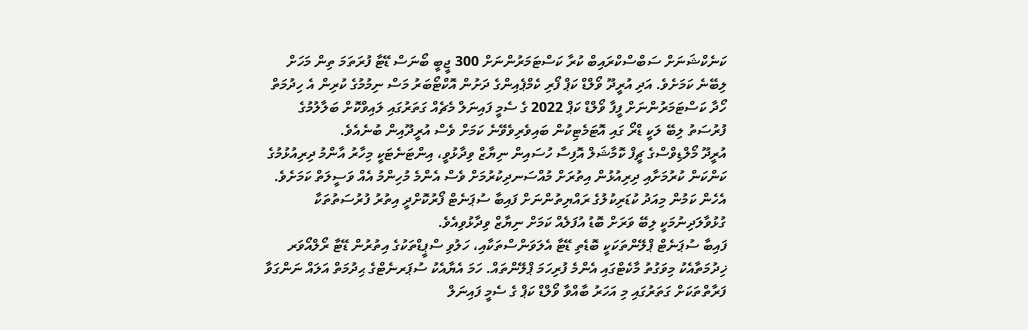ކަނެކްޝަނަށް ސަބްސްކްރައިބް ކުރާ ކަސްޓަމަރުންނަށް 300 ޖީބީ ބޯނަސް ޑޭޓާ ފުރަތަމަ ތިން މަހަށް ލިބޭނެ ކަމަށެވެ. އަދި އުރީދޫ ވޯލްޑް ކަޕް ފޯރި ކެމްޕެއިންގެ ދަށުން އޮކްޓޯބަރު މަސް ނިމުމުގެ ކުރިން އެ ހިދުމަތް ހޯދާ ކަސްޓަމަރުންނަށް ފީފާ ވޯލްޑް ކަޕް 2022 ގެ ސެމީ ފައިނަލް މެޗެއް ގަތަރުގައި ލައިވްކޮށް ބަލާލުމުގެ ފުރުސަތު ލިބޭ ލަކީ ޑްރޯ ގައި އޮޓަމެޓިކުން ބައިވެރިވެވޭނެ ކަމަށް ވެސް އުރީދޫއިން ބުނެއެވެ.
އުރީދޫ މޯލްޑިވްސްގެ ޗީފް ކޮމާޝަލް އޮފިސާ ހުސައިން ނިޔާޒް ވިދާޅުވީ، އިންޓަނެޓަކީ މިހާރު އާންމު ދިރިއުޅުމުގެ ކަންކަން ކުރުމަށާއި ދިރިއުޅުން އިތުރަށް މުއްސަނދިކުރުމަށް ވެސް އެންމެ މުހިންމު އެއް ވަސީލަތް ކަމަށެވެ. އެހެން ކަމުން މިއަދު ކުޑަރިކުލުގެ ރައްޔިތުންނަށް ފައިބާ ސުޕަނެޓް ފޯރުކޮށްދީ އިތުރު ފުރުސަތުތަކާ ގުޅުވާލަދިނުމަކީ ލިބޭ ވަރަށް ބޮޑު އުފަލެއް ކަމަށް ނިޔާޒް ވިދާޅުވިއެވެ.
ފައިބާ ސުޕަނެޓް ޕްލޭންތަކަކީ ބޮޑެތި ޑޭޓާ އެލަވަންސްތަކާއި، ހަލުވި ސްޕީޑްތަކުގެ އިތުރުން ޑޭޓާ ރޯލްއޯވަރ ޚިދުމަތާއެކު މިވަގުތު މާކެޓްގައި އެންމެ ފުރިހަމަ ޕްލޭންތައް. ހަމަ އެޔާއެކު ސުޕަރނެޓްގެ ޙިދުމަތް އަލައް ނަންގަވާ ފަރާތްތަކަށް ގަތަރުގައި މި އަހަރު ބާއްވާ ވޯލްޑް ކަޕް ގެ ސެމީ ފައިނަލް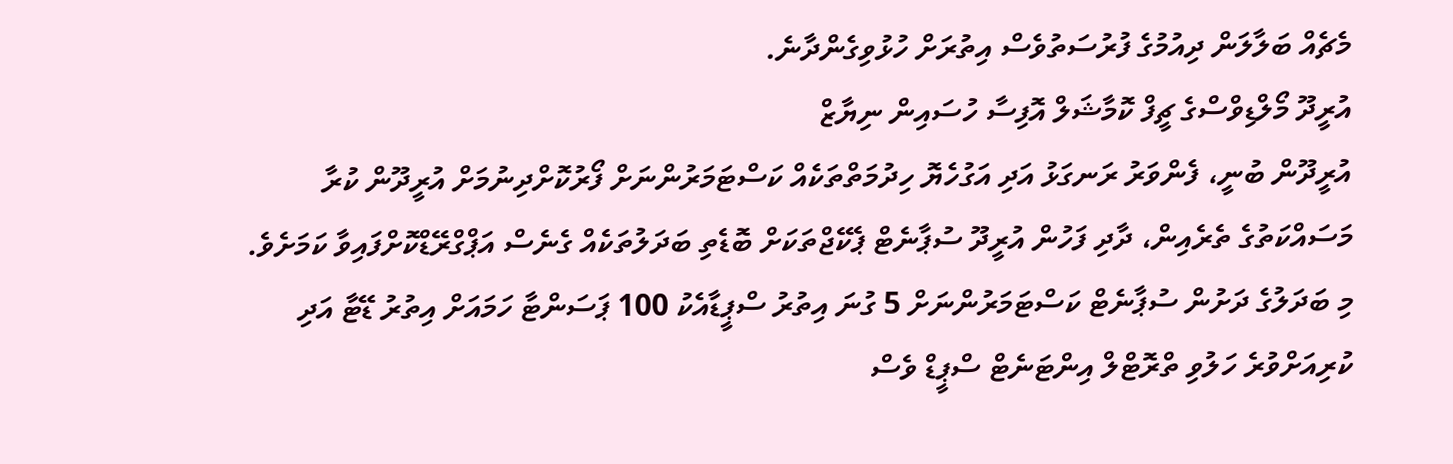މެޗެއް ބަލާލަން ދިއުމުގެ ފުރުސަތުވެސް އިތުރަށް ހުޅުވިގެންދާނެ.
އުރީދޫ މޯލްޑިވްސްގެ ޗީފް ކޮމާޝަލް އޮފިސާ ހުސައިން ނިޔާޒް
އުރީދޫން ބުނީ، ފެންވަރު ރަނގަޅު އަދި އަގުހެޔޮ ހިދުމަތްތަކެއް ކަސްޓަމަރުންނަށް ފޯރުކޮށްދިނުމަށް އުރީދޫން ކުރާ މަސައްކަތުގެ ތެރެއިން، ދާދި ފަހުން އުރީދޫ ސުޕާނެޓް ޕެކޭޖްތަކަށް ބޮޑެތި ބަދަލުތަކެއް ގެނެސް އަޕްގްރޭޑްކޮށްފައިވާ ކަމަށެވެ. މި ބަދަލުގެ ދަށުން ސުޕާނެޓް ކަސްޓަމަރުންނަށް 5 ގުނަ އިތުރު ސްޕީޑާއެކު 100 ޕަސަންޓާ ހަމައަށް އިތުރު ޑޭޓާ އަދި ކުރިއަށްވުރެ ހަލުވި ތްރޮޓްލް އިންޓަނެޓް ސްޕީޑް ވެސް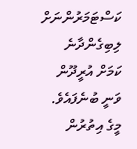ކަސްޓަމަރުންނަށް ލިބިގެންދާނެ ކަމަށް އުރީދޫން ވަނީ ބުނެފައެވެ.
މީގެ އިތުރުން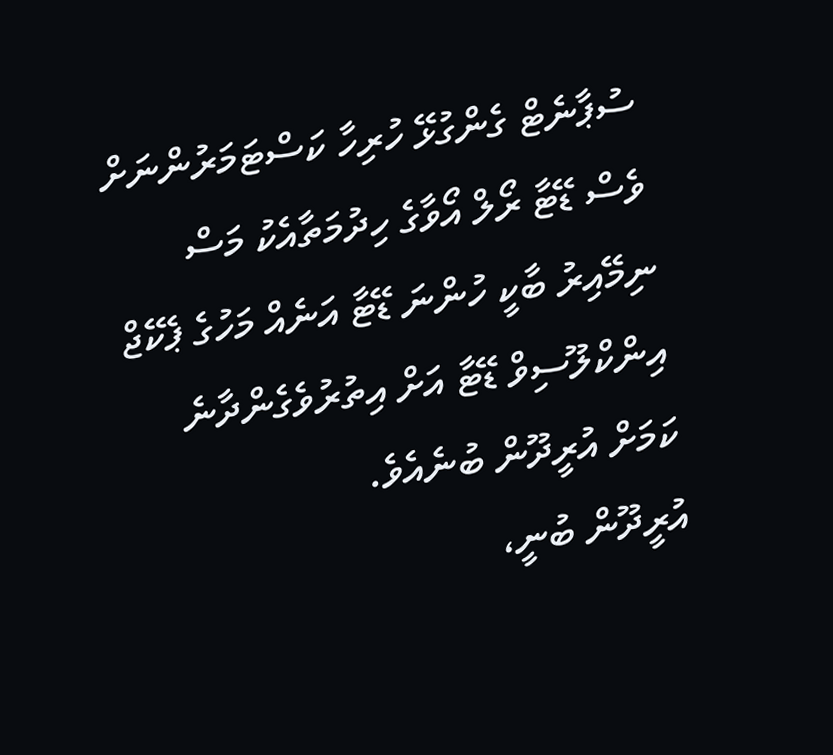ސުޕާނެޓް ގެންގުޅޭ ހުރިހާ ކަސްޓަމަރުންނަށް ވެސް ޑޭޓާ ރޯލް އޯވާގެ ހިދުމަތާއެކު މަސް ނިމޭއިރު ބާކީ ހުންނަ ޑޭޓާ އަނެއް މަހުގެ ޕެކޭޖް އިންކްލޫސިވް ޑޭޓާ އަށް އިތުރުވެގެންދާނެ ކަމަށް އުރީދޫން ބުނެއެވެ.
އުރީދޫން ބުނީ،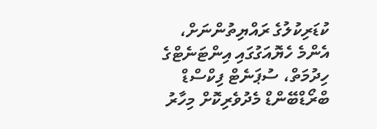ކުޑަރިކުލުގެ ރައްޔިތުންނަށް، އެންމެ ހެޔޮއަގުގައި އިންޓަނެޓްގެ ހިދުމަތް، ސުޕަނެޓް ފިކްސްޑް ބްރޯޑްބޭންޑް މެދުވެރިކޮށް މިހާރު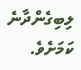ލިބިގެންދާނެ ކަމަށެވެ.